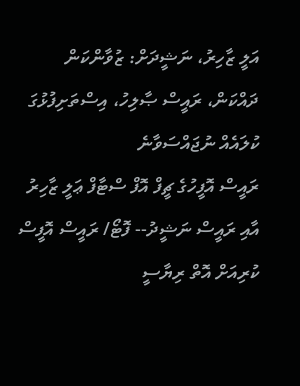އަލީ ޒާހިރު، ނަޝީދަށް: ޒުވާންކަން ދައްކަން، ރައީސް ޞާލިހު، އިސްތަށިފުޅުގަ ކުލައެއް ނުޖައްސަވާނެ
ރައީސް އޮފީހުގެ ޗީފް އޮފް ސްޓާފް ޢަލީ ޒާހިރު އާއި ރައީސް ނަޝީދު-- ފޮޓޯ/ ރައީސް އޮފީސް
ކުރިއަށް އޮތް ރިޔާސީ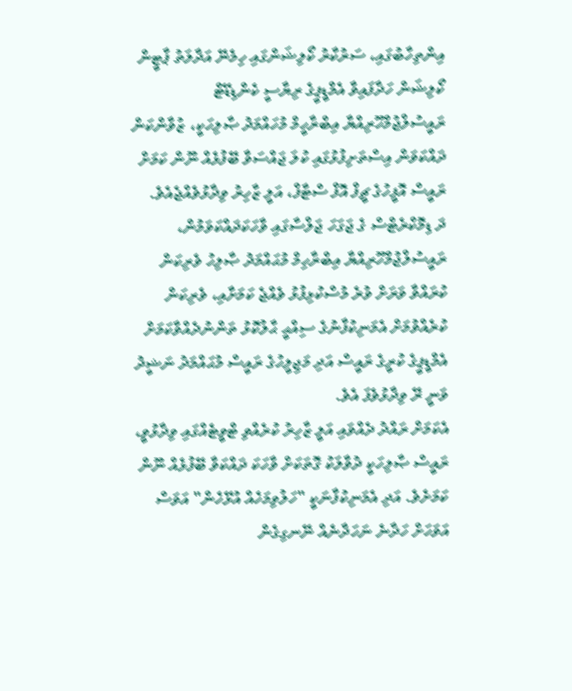އިންތިހާބުގައި، ސަރުކާރު ކޯލިޝަންގައި ހިމެނޭ އަދާލަތު ޕާޓީން ކޯލިޝަން ހަދާފައިވާ އެމްޑީޕީގެ ރިޔާސީ ކެންޑިޑޭޓް ރައީސުލްޖުމްހޫރިއްޔާ އިބްރާހީމް މުހައްމަދު ޞާލިހަކީ، ޒުވާންކަން ދައްކަވަން އިސްތަށިފުޅުގައި ކުލަ ޖައްސަވާ ބޭފުޅެއް ނޫން ކަމަށް ރައީސް އޮފީހުގެ ޗީފް އޮފް ސްޓާފް، އަލީ ޒާހިރު ވިދާޅުވެއްޖެއެވެ.
ދަ ޑިމޮކްރެޓްސް ގެ ޖަގަހަ ޖަލްސާގައި ވާހަކަދައްކަވަމުން، ރައީސުލްޖުމްހޫރިއްޔާ އިބްރާހިމް މުޙައްމަދު ޞާލިހު ވެރިކަން ކުރައްވާ ވަރަށް ވުރެ މުސްކުޅިފުޅު ވެއްޖެ ކަމަށާއި، ވެރިކަން ކުރެއްވުމަށް އެމަނިކުފާނުގެ ސިއްޙީ ޙާލުކޮޅު ތަންނުދެއްވާކަމަށް އެމްޑީޕީގެ ކުރީގެ ރައީސް އަދި މަޖިލީހުގެ ރައީސް މުޙައްމަދު ނަޝީދު ވަނީ ރޭ ވިދާޅުވެފަ އެވެ.
އެކަމަށް ރައްދު ދެއްވައި އަލީ ޒާހިރު ކުރެއްވި ޓްވީޓެއްގައި ވިދާޅުވީ، ރައީސް ޞާލިހަކީ ދުވާލަކު ގޮތަކަށް ވާހަކަ ދައްކަވާ ބޭފުޅެއް ނޫން ކަމަށެވެ. އަދި އެމަނިކުފާނަކީ "ހަލުވިމަހެއް އުޅޭހެން" އަވަސް އަވަހަށް ހަދާނެ ނަހަދާނެއް ނޭނގިގެން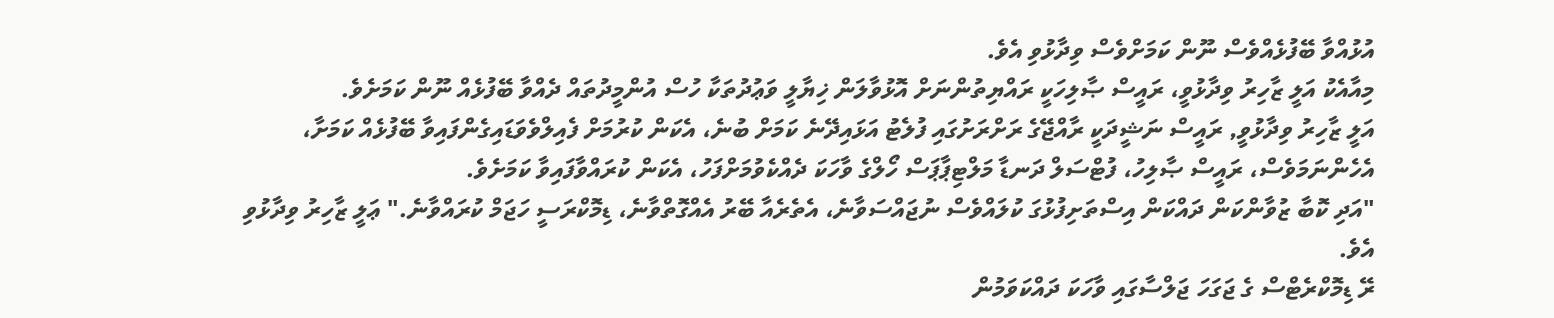އުޅުއްވާ ބޭފުޅެއްވެސް ނޫން ކަމަށްވެސް ވިދާޅުވި އެވެ.
މިއާއެކު އަލީ ޒާހިރު ވިދާޅުވީ، ރައީސް ޞާލިހަކީ ރައްޔިތުންނަށް އޮޅުވާލަން ޚިޔާލީ ވަޢުދުތަކާ ހުސް އުންމީދުތައް ދެއްވާ ބޭފުޅެއް ނޫން ކަމަށެވެ.
އަލީ ޒާހިރު ވިދާޅުވީ, ރައީސް ނަޝީދަކީ ރާއްޖޭގެ ރަށްރަށުގައި ފުލެޓު އަޅައިދޭނެ ކަމަށް ބުނެ، އެކަން ކުރުމަށް ފެއިލްވެވަޑައިގެންފައިވާ ބޭފުޅެއް ކަމަށާ، އެހެންނަމަވެސް، ރައީސް ޞާލިހު، ފުޓްސަލް ދަނޑާ މަލްޓިޕާޕަސް ހޯލްގެ ވާހަކަ ދެއްކެވުމަށްފަހު، އެކަން ކުރައްވާފައިވާ ކަމަށެވެ.
"އަދި ކޮބާ ޒުވާންކަން ދައްކަން އިސްތަށިފުޅުގަ ކުލައްވެސް ނުޖައްސަވާނެ، އެތެރެއާ ބޭރު އެއްގޮތްވާނެ، ޑިމޮކްރަސީ ހަޖަމް ކުރައްވާނެ." ޢަލީ ޒާހިރު ވިދާޅުވި އެވެ.
ރޭ ޑިމޮކްރެޓްސް ގެ ޖަގަހަ ޖަލްސާގައި ވާހަކަ ދައްކަވަމުން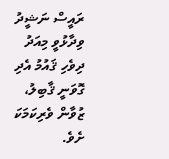ރައީސް ނަޝީދު ވިދާޅުވީ މިއަދު ދިވެހި ޤައުމު އެދި ގޮވަނީ ޤާބިލު، ޒުވާން ވެރިކަމަކަ ށެވެ.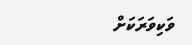ވަކިވަރަކަށް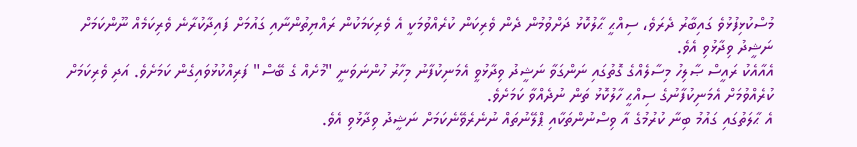މުސްކުޅިފުޅުވެ ގައިބާރު ދެރަވެ، ސިއްޙީ ޙާލުކޮޅު ދަށްވުމުން ދެން ވެރިކަން ކުރެއްވުމަކީ އެ ވެރިކަމަކުން ރައްޔިތުންނާއި ގައުމަށް ފައިދާކުރާނެ ވެރިކަމެއް ނޫންކަމަށް ނަޝީދު ވިދާޅުވި އެވެ.
އެއާއެކު ރައީސް ޞާލިހު މިސާލެއްގެ ގޮތުގައި ނަންގަވާ ނަޝީދު ވިދާޅުވީ އެމަނިކުފާނު މިހާރު ހުންނަވަނީ "މުށެއް ގެ ބޭސް" ފަރިއްކުޅުވައިގެން ކަމަށެވެ. އަދި ވެރިކަމަށް ކުރެއްވުމަށް އެމަނިކުފާނުގެ ސިއްޙީ ހާލުކޮޅު ތަން ނުދެއްވާ ކަމަށެވެ.
އެ ޙާލަތުގައި ގައުމު ބިނާ ކުރުމުގެ އާ ވިސްނުންތަކާއި ޕްލޭނުތައް ނުނެރެވޭނެކަމަށް ނަޝީދު ވިދާޅުވި އެވެ.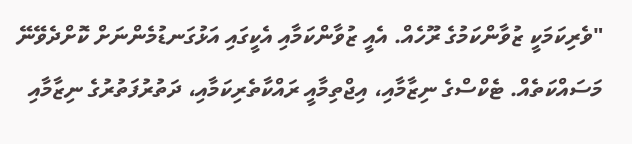"ވެރިކަމަކީ ޒުވާންކަމުގެ ރޫހެއް. އެއީ ޒުވާންކަމާއި އެކީގައި އަޅުގަނޑުމެންނަށް ކޮށްދެވޭނޭ މަސައްކަތެއް. ޓެކްސްގެ ނިޒާމާއި، އިޖްތިމާއީ ރައްކާތެރިކަމާއި، ދަތުރުފަތުރުގެ ނިޒާމާއި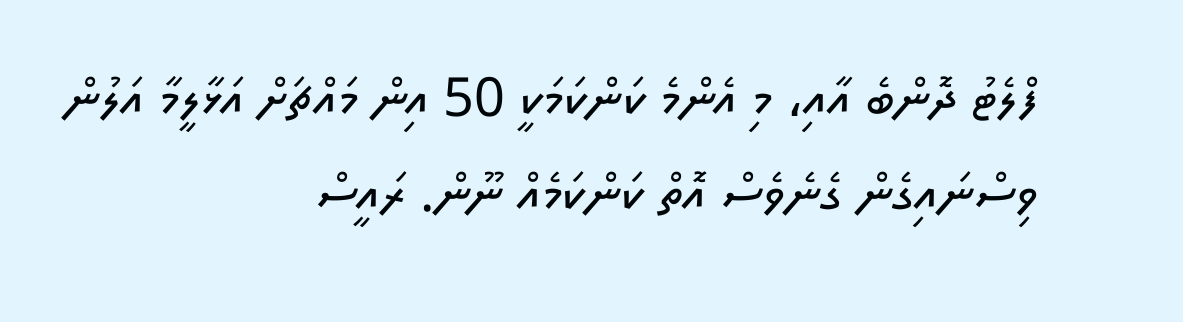ފްލެޓު ދޮންބެ އާއި، މި އެންމެ ކަންކަމަކީ 50 އިން މައްޗަށް އަޅާލީމާ އަލުން ވިސްނައިގެން ގެނެވެސް އޮތް ކަންކަމެއް ނޫން. ރައީސް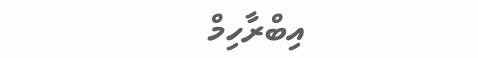އިބްރާހިމް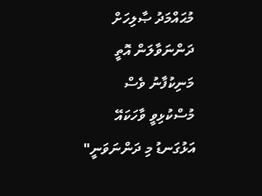މުޙައްމަދު ޞާލިހަށް ދަންނަވާލަން އޮތީ މަނިކުފާނު ވެސް މުސްކުޅިވީ ވާހަކައޭ އަޅުގަނޑު މި ދަންނަވަނީ"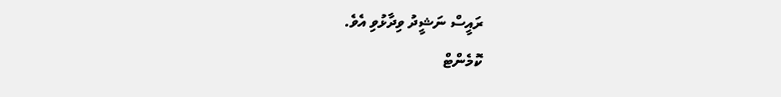ރައީސް ނަޝީދު ވިދާޅުވި އެވެ.
ކޮމެންޓް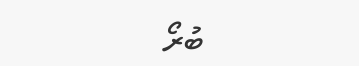ބުރޯ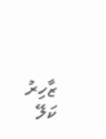ޒާހިރު ކަލޭ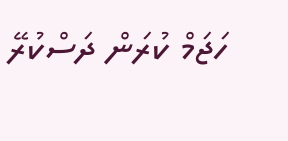ހަޖަމް ކުރަން ދަސްކުރޭ